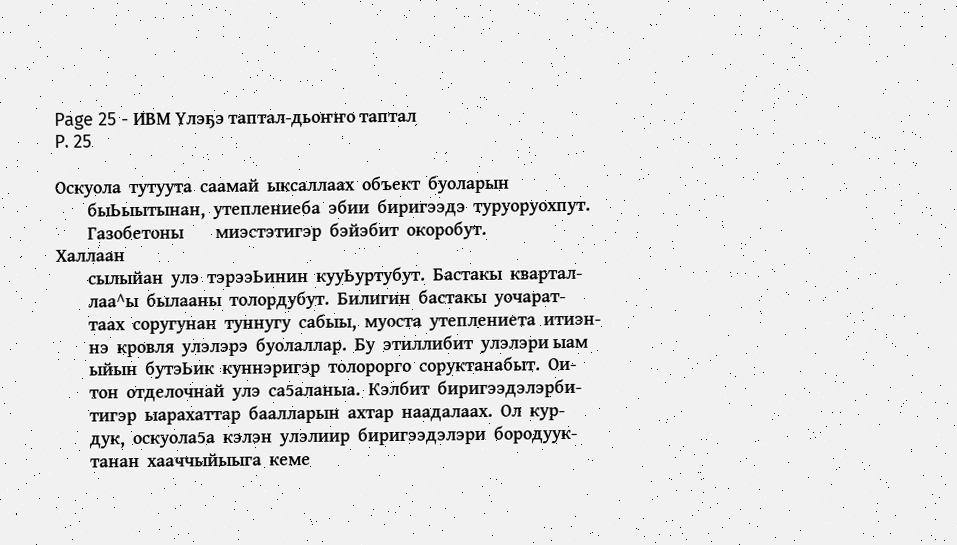Page 25 - ИВМ Үлэҕэ таптал-дьоҥҥо таптал
P. 25

Оскуола  тутуута  саамай  ыксаллаах  объект  буоларын
        быЬыытынан,  утеплениеба  эбии  биригээдэ  туруоруохпут.
        Газобетоны        миэстэтигэр  бэйэбит  окоробут.             Халлаан
        сылыйан  улэ  тэрээЬинин  кууЬуртубут.  Бастакы  квартал-
        лаа^ы  былааны  толордубут.  Билигин  бастакы  уочарат-
        таах  соругунан  туннугу  сабыы,  муоста  утеплениета  итиэн-
        нэ  кровля  улэлэрэ  буолаллар.  Бу  этиллибит  улэлэри ыам
        ыйын  бутэЬик  куннэригэр  толорорго  соруктанабыт.  Ои-
        тон  отделочнай  улэ  са5аланыа.  Кэлбит  биригээдэлэрби-
        тигэр  ыарахаттар  баалларын  ахтар  наадалаах.  Ол  кур-
        дук,  оскуола5а  кэлэн  улэлиир  биригээдэлэри  бородуук-
        танан  хааччыйыыга  кеме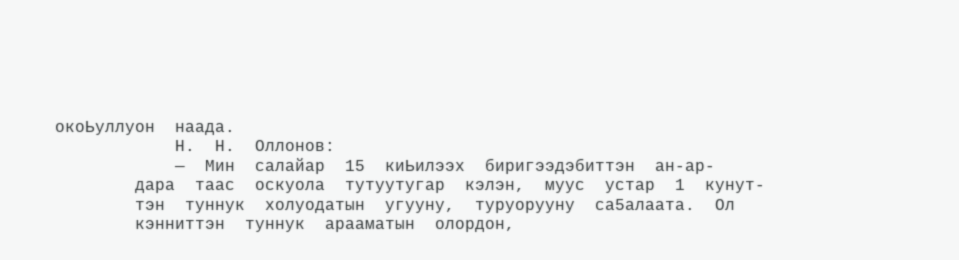окоЬуллуон  наада.
            Н.  Н.  Оллонов:
            —  Мин  салайар  15  киЬилээх  биригээдэбиттэн  ан-ар-
        дара  таас  оскуола  тутуутугар  кэлэн,  муус  устар  1  кунут-
        тэн  туннук  холуодатын  угууну,  туруорууну  са5алаата.  Ол
        кэнниттэн  туннук  арааматын  олордон,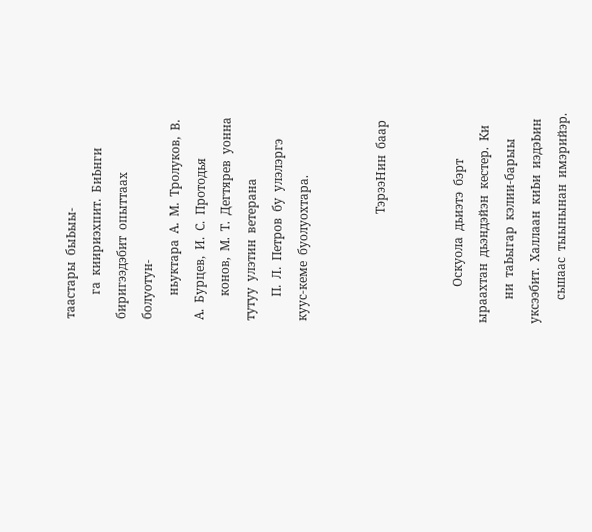таастары  быЬыы-
        га  киириэхпит.  БиЬнги  биригээдэбит  опыттаах  болуотун-
        ньуктара  А.  М.  Тролуков,  В.  А.  Бурцев,  И.  С.  Протодья
        конов,  М.  Т.  Дегтярев  уонна  тутуу  улэтин  ветерана
        П.  Л.  Петров  бу  улэлэргэ  куус-кеме  буолуохтара.


                                    ТэрээНин  баар


            Оскуола  дьиэтэ  бэрт  ыраахтан  дьэндэйэн  кестер.  Ки
        ни  таЬыгар  кэлии-барыы  уксээбит.  Халлаан  киЬи  иэдэЬин
        сьшаас  тыынынан  имэрийэр.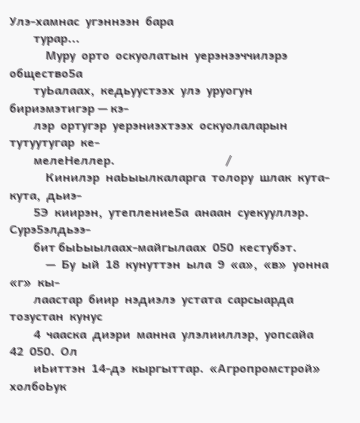Улэ-хамнас  угэннээн  бара
        турар...
            Муру  орто  оскуолатын  уерэнээччилэрэ  общество5а
        туЬалаах,  кедьуустээх  улэ  уруогун  бириэмэтигэр — кэ-
        лэр  ортугэр  уерэниэхтээх  оскуолаларын  тутуутугар  ке-
        мелеНеллер.                                     /
            Кинилэр  наЬыылкаларга  толору  шлак  кута-кута,  дьиэ-
        5Э  киирэн,  утепление5а  анаан  суекууллэр.  Сурэ5элдьээ-
        бит быЬыылаах-майгылаах  050  кестубэт.
            —  Бу  ый  18  кунуттэн  ыла  9  «а»,  «в»  уонна  «г»  кы-
        лаастар  биир  нэдиэлэ  устата  сарсыарда  тозустан  кунус
        4  чааска  диэри  манна  улэлииллэр,  уопсайа  42  050.  Ол
        иЬиттэн  14-дэ  кыргыттар.  «Агропромстрой»  холбоЬук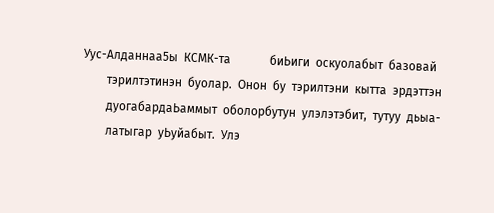Уус-Алданнаа5ы  КСМК-та             биЬиги  оскуолабыт  базовай
        тэрилтэтинэн  буолар.  Онон  бу  тэрилтэни  кытта  эрдэттэн
        дуогабардаЬаммыт  оболорбутун  улэлэтэбит,  тутуу  дьыа-
        латыгар  уЬуйабыт.  Улэ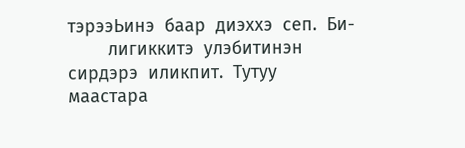тэрээЬинэ  баар  диэххэ  сеп.  Би-
        лигиккитэ  улэбитинэн  сирдэрэ  иликпит.  Тутуу  маастара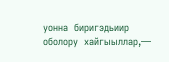уонна  биригэдьиир  оболору  хайгыыллар,—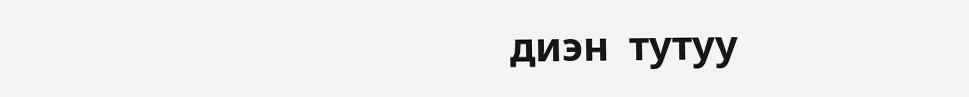диэн  тутуу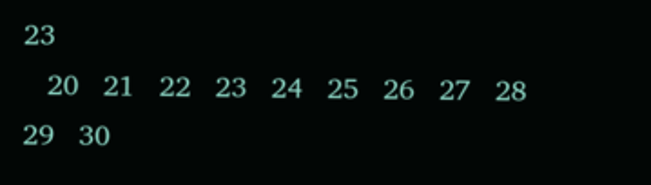23
   20   21   22   23   24   25   26   27   28   29   30